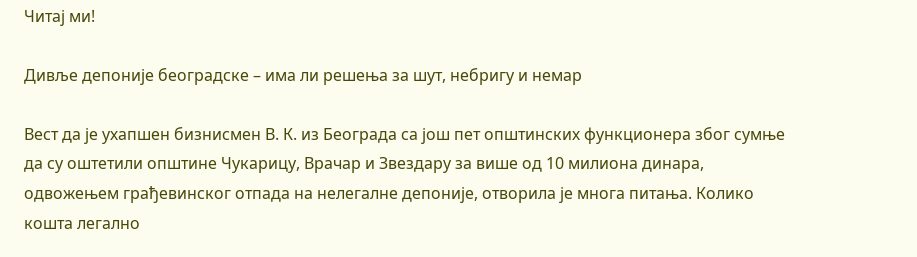Читај ми!

Дивље депоније београдске – има ли решења за шут, небригу и немар

Вест да је ухапшен бизнисмен В. К. из Београда са још пет општинских функционера због сумње да су оштетили општине Чукарицу, Врачар и Звездару за више од 10 милиона динара, одвожењем грађевинског отпада на нелегалне депоније, отворила је многа питања. Колико кошта легално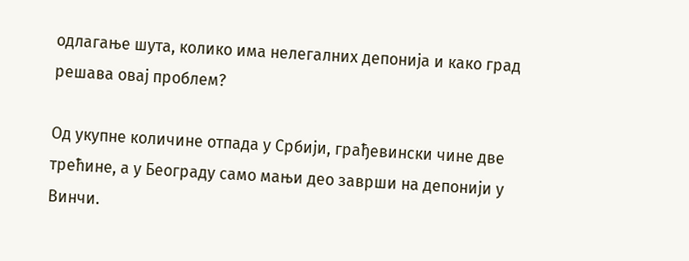одлагање шута, колико има нелегалних депонија и како град решава овај проблем?

Од укупне количине отпада у Србији, грађевински чине две трећине, а у Београду само мањи део заврши на депонији у Винчи.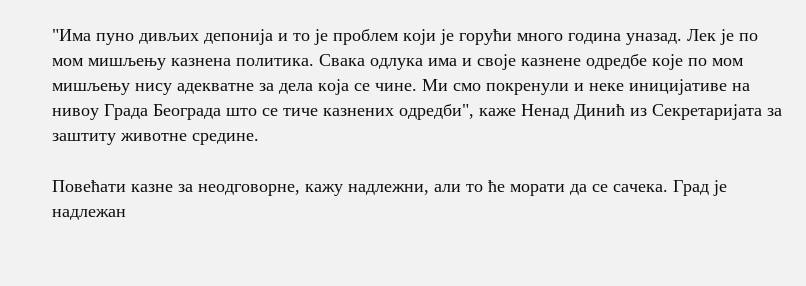"Има пуно дивљих депонија и то је проблем који је горући много година уназад. Лек је по мом мишљењу казнена политика. Свака одлука има и своје казнене одредбе које по мом мишљењу нису адекватне за дела која се чине. Ми смо покренули и неке иницијативе на нивоу Града Београда што се тиче казнених одредби", каже Ненад Динић из Секретаријата за заштиту животне средине.

Повећати казне за неодговорне, кажу надлежни, али то ће морати да се сачека. Град је надлежан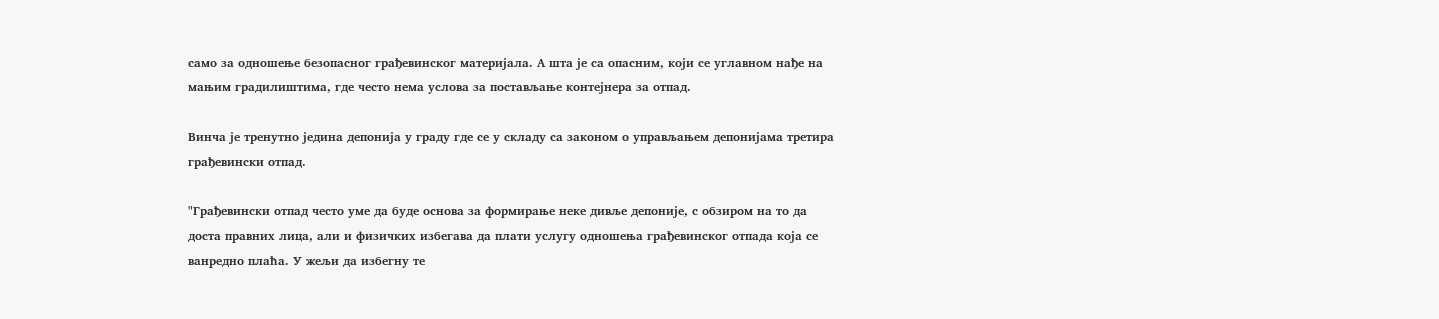само за одношење безопасног грађевинског материјала. А шта је са опасним, који се углавном нађе на мањим градилиштима, где често нема услова за постављање контејнера за отпад.

Винча је тренутно једина депонија у граду где се у складу са законом о управљањем депонијама третира грађевински отпад.

"Грађевински отпад често уме да буде основа за формирање неке дивље депоније, с обзиром на то да доста правних лица, али и физичких избегава да плати услугу одношења грађевинског отпада која се ванредно плаћа. У жељи да избегну те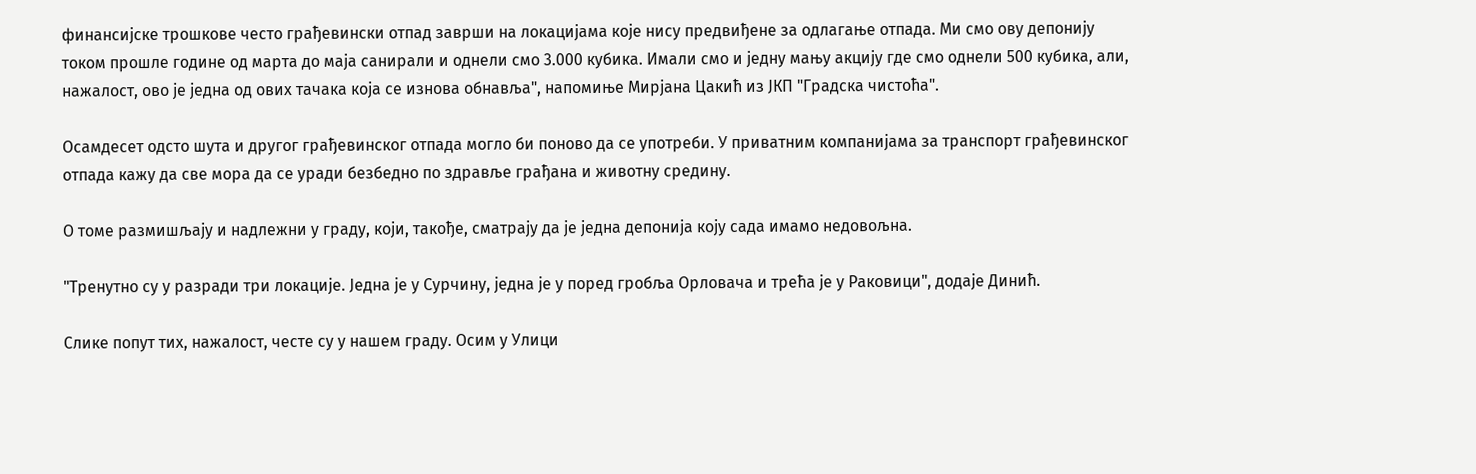финансијске трошкове често грађевински отпад заврши на локацијама које нису предвиђене за одлагање отпада. Ми смо ову депонију током прошле године од марта до маја санирали и однели смо 3.000 кубика. Имали смо и једну мању акцију где смо однели 500 кубика, али, нажалост, ово је једна од ових тачака која се изнова обнавља", напомиње Мирјана Цакић из ЈКП "Градска чистоћа".

Осамдесет одсто шута и другог грађевинског отпада могло би поново да се употреби. У приватним компанијама за транспорт грађевинског отпада кажу да све мора да се уради безбедно по здравље грађана и животну средину.

О томе размишљају и надлежни у граду, који, такође, сматрају да је једна депонија коју сада имамо недовољна.

"Тренутно су у разради три локације. Једна је у Сурчину, једна је у поред гробља Орловача и трећа је у Раковици", додаје Динић.

Слике попут тих, нажалост, честе су у нашем граду. Осим у Улици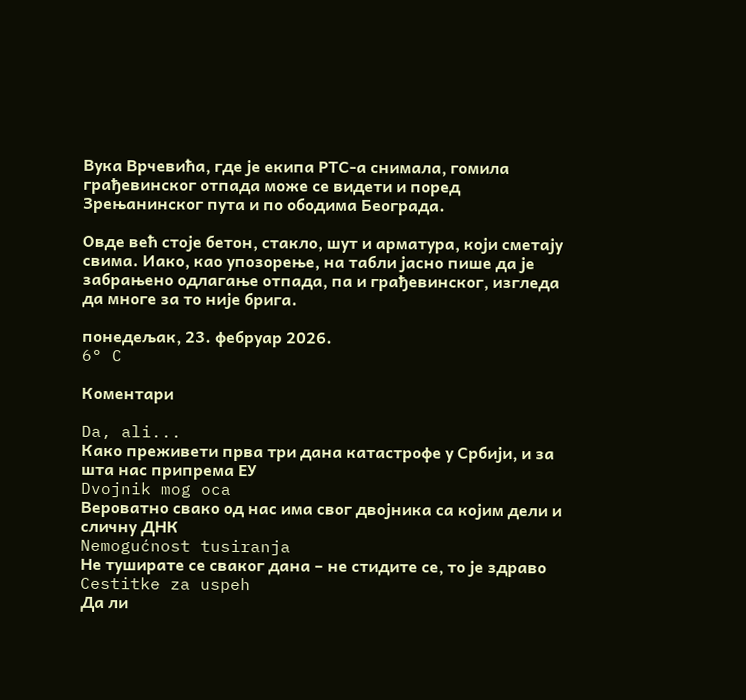Вука Врчевића, где је екипа РТС-а снимала, гомила грађевинског отпада може се видети и поред Зрењанинског пута и по ободима Београда.

Овде већ стоје бетон, стакло, шут и арматура, који сметају свима. Иако, као упозорење, на табли јасно пише да је забрањено одлагање отпада, па и грађевинског, изгледа да многе за то није брига.

понедељак, 23. фебруар 2026.
6° C

Коментари

Da, ali...
Како преживети прва три дана катастрофе у Србији, и за шта нас припрема ЕУ
Dvojnik mog oca
Вероватно свако од нас има свог двојника са којим дели и сличну ДНК
Nemogućnost tusiranja
Не туширате се сваког дана – не стидите се, то је здраво
Cestitke za uspeh
Да ли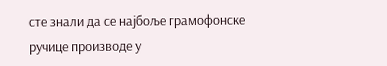сте знали да се најбоље грамофонске ручице производе у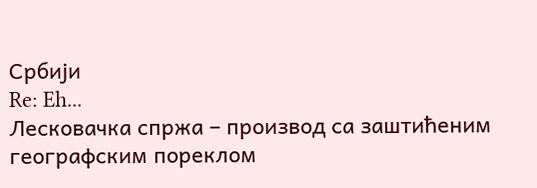Србији
Re: Eh...
Лесковачка спржа – производ са заштићеним географским пореклом